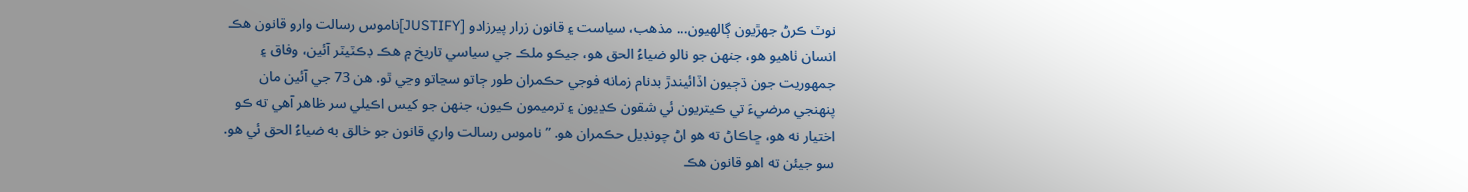نوٽ ڪرڻ جهڙيون ڳالهيون... مذهب، سياست ۽ قانون زرار پيرزادو [JUSTIFY]ناموس رسالت وارو قانون هڪ انسان ٺاهيو هو، جنهن جو نالو ضياءُ الحق هو، جيڪو ملڪ جي سياسي تاريخ ۾ هڪ ڊڪٽيٽر آئين، وفاق ۽ جمهوريت جون ڌڄيون اڏائيندڙ بدنام زمانه فوجي حڪمران طور ڄاتو سڃاتو وڃي ٿو. هن 73 جي آئين مان پنهنجي مرضيءَ تي ڪيتريون ئي شقون ڪڍيون ۽ ترميمون ڪيون، جنهن جو کيس اڪيلي سر ظاهر آهي ته ڪو اختيار نه هو، ڇاڪاڻ ته هو اڻ چونڊيل حڪمران هو. ”ناموس رسالت واري قانون جو خالق به ضياءُ الحق ئي هو. سو جيئن ته اهو قانون هڪ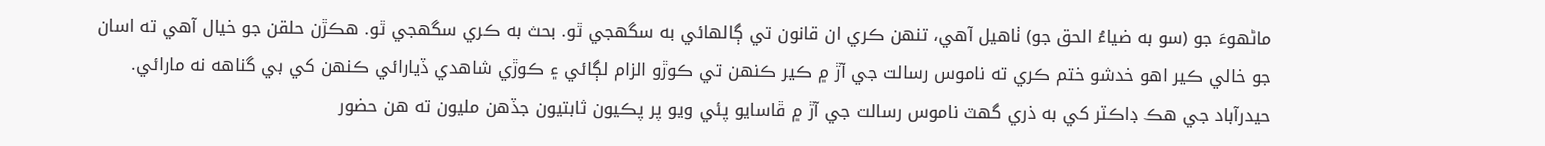ماڻهوءَ جو (سو به ضياءُ الحق جو) ٺاهيل آهي، تنهن ڪري ان قانون تي ڳالهائي به سگهجي ٿو. بحث به ڪري سگهجي ٿو. هڪڙن حلقن جو خيال آهي ته اسان جو خالي ڪير اهو خدشو ختم ڪري ته ناموس رسالت جي آڙ ۾ ڪير ڪنهن تي ڪوڙو الزام لڳائي ۽ ڪوڙي شاهدي ڏيارائي ڪنهن کي بي گناهه نه مارائي. حيدرآباد جي هڪ ڊاڪٽر کي به ذري گهٽ ناموس رسالت جي آڙ ۾ ڦاسايو پئي ويو پر پڪيون ثابتيون جڏهن مليون ته هن حضور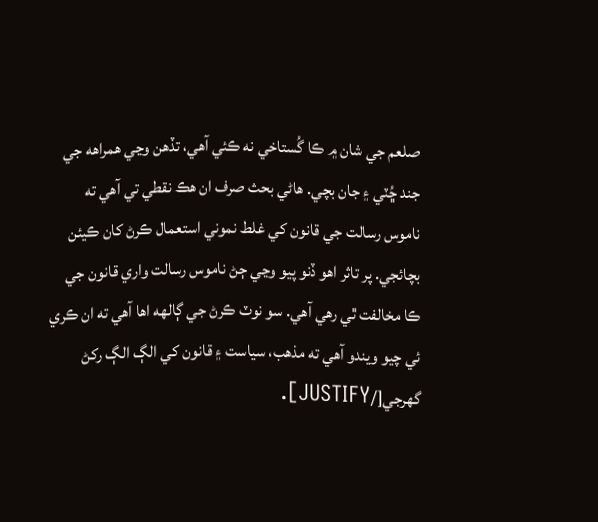صلعم جي شان ۾ ڪا گُستاخي نه ڪئي آهي، تڏهن وڃي همراهه جي جند ڇُٽي ۽ جان بچي. هاڻي بحث صرف ان هڪ نقطي تي آهي ته ناموس رسالت جي قانون کي غلط نموني استعمال ڪرڻ کان ڪيئن بچائجي. پر تاثر اهو ڏنو پيو وڃي ڄڻ ناموس رسالت واري قانون جي ڪا مخالفت ٿي رهي آهي. سو نوٽ ڪرڻ جي ڳالهه اها آهي ته ان ڪري ئي چيو ويندو آهي ته مذهب، سياست ۽ قانون کي الڳ الڳ رکڻ گهرجي[/JUSTIFY].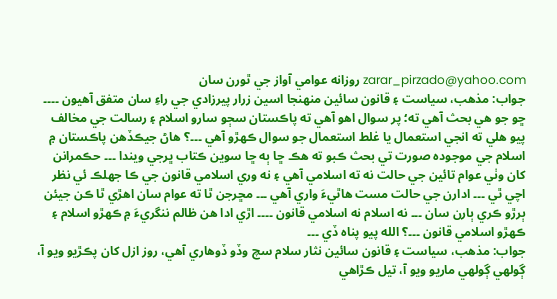zarar_pirzado@yahoo.com روزانه عوامي آواز جي ٿورن سان
جواب: مذهب، سياست ۽ قانون سائين منهنجا اسين زرار پيرزادي جي راءِ سان متفق آهيون ۔۔۔۔ ڇو جو هي بحث آهي ته؛ پر سوال اهو آهي ته پاڪستان سڄو سارو اسلام ۽ رسالت جي مخالف پيو هلي ته انجي استعمال يا غلط استعمال جو سوال ڪهڙو آهي ۔۔۔؟ هاڻ جيڪڏهن پاڪستان ۾ اسلام جي موجوده صورت تي بحث ڪبو ته هڪ ڇا ٻه ڇا سوين ڪتاب ڀرجي ويندا ۔۔۔ حڪمرانن کان وٺي عوام تائين جي حالت نه ته اسلامي آهي ۽ نه وري اسلامي قانون جي ڪا جهلڪ ئي نظر اچي ٿي ۔۔۔ ادارن جي حالت مست هاٿيءَ واري آهي ۔۔۔ مڇرجن ٿا ته عوام سان اهڙي ٿا ڪن جيئن ٻرڙو ڪري ٻارن سان ۔۔۔ نه اسلام نه اسلامي قانون ۔۔۔۔ اڙي ادا هن ظالم ننگريءَ ۾ ڪهڙو اسلام ۽ ڪهڙو اسلامي قانون ۔۔۔؟ الله پيو پناه ڏي ۔۔۔
جواب: مذهب، سياست ۽ قانون سائين نثار سلام سچ وڏو ڏوهاري آهي، روز ازل کان پڪڙيو ويو آ، ڳولهي ڳولهي ماريو ويو آ، تيل ڪڙاهي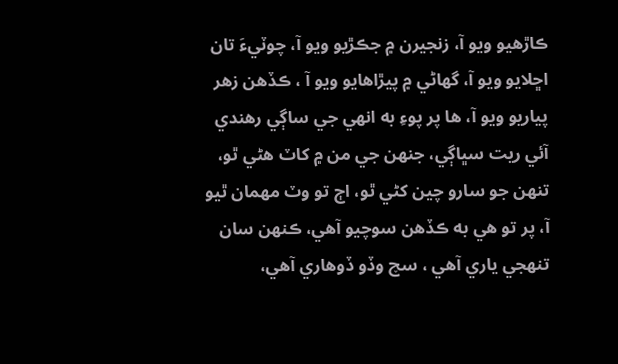ڪاڙهيو ويو آ، زنجيرن ۾ جڪڙيو ويو آ، چوٽيءَ تان اڇلايو ويو آ، گهاڻي ۾ پيڙاهايو ويو آ ، ڪڏهن زهر پياريو ويو آ، ها پر پوءِ به انهي جي ساڳي رهندي آئي ريت سڀاڳي، جنهن جي من ۾ کاٽ هڻي ٿو، تنهن جو سارو چين کڻي ٿو، اڄ تو وٽ مهمان ٿيو آ، پر تو هي به ڪڏهن سوچيو آهي، ڪنهن سان تنهجي ياري آهي ، سچ وڏو ڏوهاري آهي،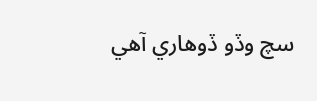سچ وڏو ڏوهاري آهي